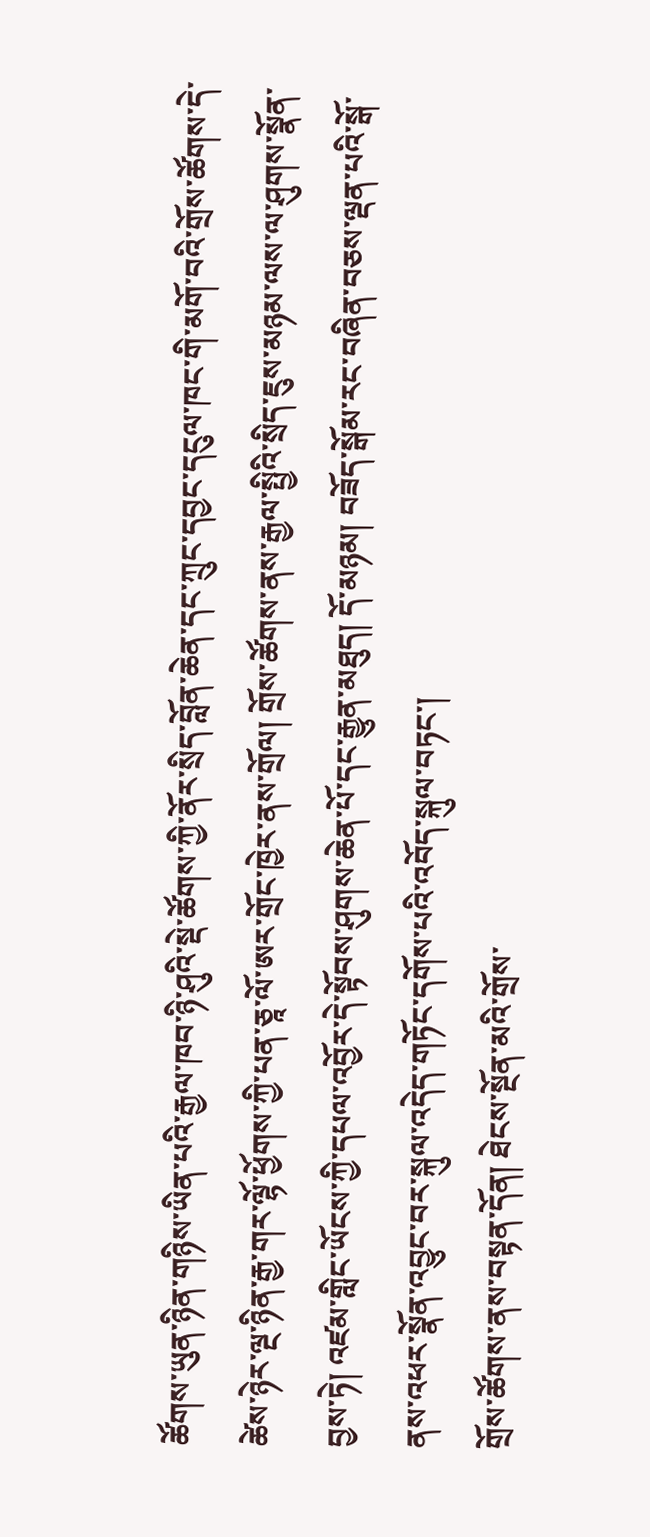ཚོགས་ཡུན་ཉིན་གཉིས་ཡིན་པའི་རྒྱལ་ཁབ་ཉི་ཤུའི་སྡེ་ཚོགས་ཀྱི་ནོར་སྲིད་བློན་ཆེན་དང་ཀྲུང་དབྱང་དངུལ་ཁང་གི་མགོ་བའི་གྲོས་ཚོགས་དེ་ཚེས་ཉེར་ལྔ་ཉིན་རྒྱ་གར་ལྷོ་ཕྱོགས་ཀྱི་པན་ཅཱ་ལོ་ཨར་གྲོང་ཁྱེར་ནས་གྲོལ། གྲོས་ཚོགས་ནས་རྒྱལ་སྤྱིའི་སྲིད་ཇུས་མཉམ་ལས་ལ་ཤུགས་སྣོན་བྱས་ཏེ། འཛམ་གླིང་ཡོངས་ཀྱི་དཔལ་འབྱོར་དེ་སྟོབས་ཤུགས་ཆེན་པོ་དང་རྒྱུན་མཐུད། དོ་མཉམ། བཟོད་སྒོམ་རང་བཞིན་བཅས་ལྡན་པའི་སྒོ་ནས་འཕར་སྣོན་འབྱུང་བར་སྐུལ་འདེད་གཏོང་དགོས་པའི་འབོད་སྐུལ་བཏང་།
གྲོས་ཚོགས་ནས་བསྟན་དོན། ཐེངས་སྔོན་མའི་གྲོས་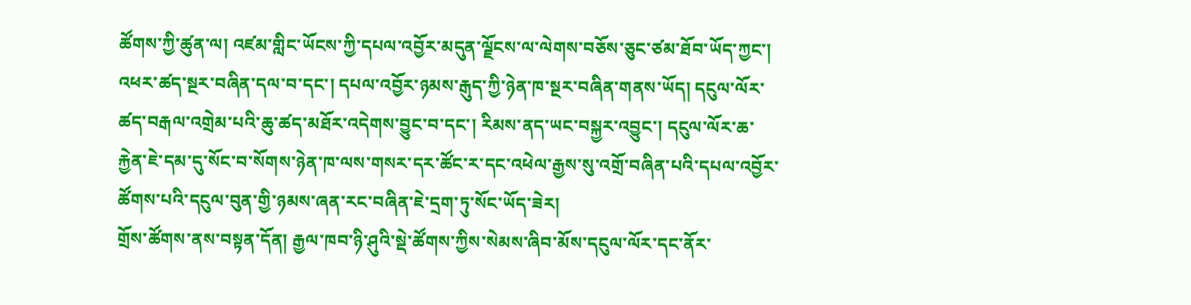ཚོགས་ཀྱི་ཚུན་ལ། འཛམ་གླིང་ཡོངས་ཀྱི་དཔལ་འབྱོར་མདུན་ལྗོངས་ལ་ལེགས་བཅོས་ཅུང་ཙམ་ཐོབ་ཡོད་ཀྱང་། འཕར་ཚད་སྔར་བཞིན་དལ་བ་དང་། དཔལ་འབྱོར་ཉམས་རྒུད་ཀྱི་ཉེན་ཁ་སྔར་བཞིན་གནས་ཡོད། དངུལ་ལོར་ཚད་བརྒལ་འགྲེམ་པའི་ཆུ་ཚད་མཐོར་འདེགས་བྱུང་བ་དང་། རིམས་ནད་ཡང་བསྐྱར་འབྱུང་། དངུལ་ལོར་ཆ་རྐྱེན་ཇེ་དམ་དུ་སོང་བ་སོགས་ཉེན་ཁ་ལས་གསར་དར་ཚོང་ར་དང་འཕེལ་རྒྱས་སུ་འགྲོ་བཞིན་པའི་དཔལ་འབྱོར་ཚོགས་པའི་དངུལ་བུན་གྱི་ཉམས་ཞན་རང་བཞིན་ཇེ་དྲག་ཏུ་སོང་ཡོད་ཟེར།
གྲོས་ཚོགས་ནས་བསྟན་དོན། རྒྱལ་ཁབ་ཉི་ཤུའི་སྡེ་ཚོགས་ཀྱིས་སེམས་ཞིབ་མོས་དངུལ་ལོར་དང་ནོར་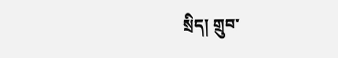སྲིད། གྲུབ་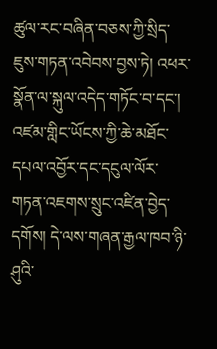ཚུལ་རང་བཞིན་བཅས་ཀྱི་སྲིད་ཇུས་གཏན་འབེབས་བྱས་ཏེ། འཕར་སྣོན་ལ་སྐུལ་འདེད་གཏོང་བ་དང་། འཛམ་གླིང་ཡོངས་ཀྱི་ཆེ་མཐོང་དཔལ་འབྱོར་དང་དངུལ་ལོར་གཏན་འཇགས་སྲུང་འཛིན་བྱེད་དགོས། དེ་ལས་གཞན་རྒྱལ་ཁབ་ཉི་ཤུའི་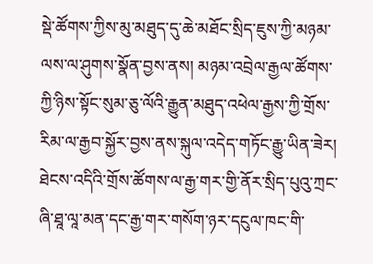སྡེ་ཚོགས་ཀྱིས་མུ་མཐུད་དུ་ཆེ་མཐོང་སྲིད་ཇུས་ཀྱི་མཉམ་ལས་ལ་ཤུགས་སྣོན་བྱས་ནས། མཉམ་འབྲེལ་རྒྱལ་ཚོགས་ཀྱི་ཉིས་སྟོང་སུམ་ཅུ་ལོའི་རྒྱུན་མཐུད་འཕེལ་རྒྱས་ཀྱི་གྲོས་རིམ་ལ་རྒྱབ་སྐྱོར་བྱས་ནས་སྐུལ་འདེད་གཏོང་རྒྱུ་ཡིན་ཟེར།
ཐེངས་འདིའི་གྲོས་ཚོགས་ལ་རྒྱ་གར་གྱི་ནོར་སྲིད་པུའུ་ཀྲང་ཞི་ཐཱ་ལཱ་མན་དང་རྒྱ་གར་གསོག་ཉར་དངུལ་ཁང་གི་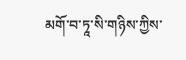མགོ་བ་ཏཱ་སི་གཉིས་ཀྱིས་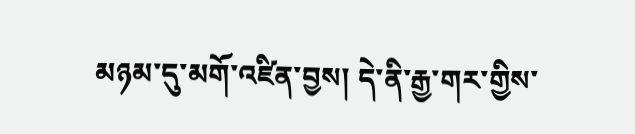མཉམ་དུ་མགོ་འཛིན་བྱས། དེ་ནི་རྒྱ་གར་གྱིས་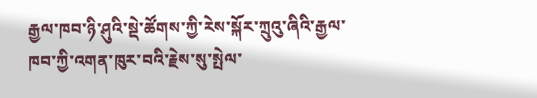རྒྱལ་ཁབ་ཉི་ཤུའི་སྡེ་ཚོགས་ཀྱི་རེས་སྐོར་ཀྲུའུ་ཞིའི་རྒྱལ་ཁབ་ཀྱི་འགན་ཁུར་བའི་རྗེས་སུ་སྤེལ་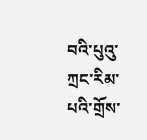བའི་པུའུ་ཀྲང་རིམ་པའི་གྲོས་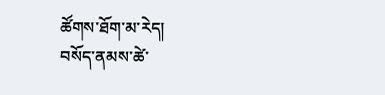ཚོགས་ཐོག་མ་རེད།
བསོད་ནམས་ཚེ་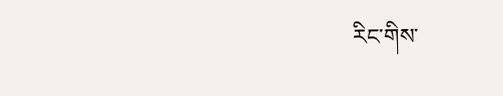རིང་གིས་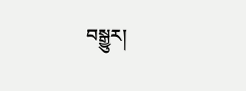བསྒྱུར།